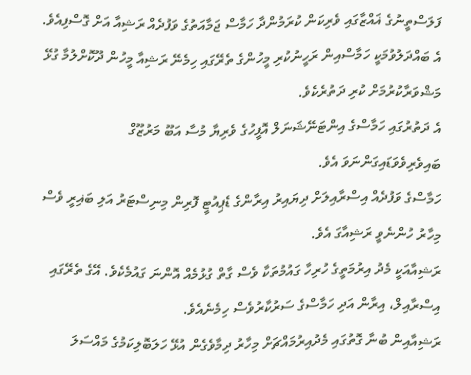ފަލަސްތީނުގެ ޣައްޒާގައި ވެރިކަން ކުރަމުންދާ ހަމާސް ޖަމާއަތުގެ ވަފުދެއް ރަޝިއާ އަށް ގޮސްފިއެވެ.
އެ ބައްދަލުވުމަކީ ހަމާސްއިން ރަހީނުކުރި މީހުންގެ ތެރޭގައި ހިމެނޭ ރަޝިއާ މީހުން ދޫކޮށްލުމާ ގުޅޭ މަޝްވަރާކުރުމަށް ކުރި ދަތުރެކެވެ.
އެ ދަތުރުގައި ހަމާސްގެ އިންޓަނޭޝަނަލް އޮފީހުގެ ވެރިޔާ މުސާ އަބޫ މަރުޒޫގް ބައިވެރިވެވަޑައިގަންނަވަ އެވެ.
ހަމާސްގެ ވަފުދެއް އިސްރާއިލަށް ދިޔައިރު އިރާންގެ ޑެޕިއުޓީ ފޮރިން މިނިސްޓަރު އަލި ބަޣިރީ ވެސް މިހާރު ހުންނެވީ ރަޝިއާގަ އެވެ.
ރަޝިއާއަކީ މެދު އިރުމަތީގެ ހުރިހާ ގައުމުތަކާ ވެސް ގާތް ގުޅުމެއް އޮންނަ ގައުމެކެވެ. އޭގެ ތެރޭގައި އިސްރާއިލް، އިރާން އަދި ހަމާސްގެ ސަރުކާރުވެސް ހިމެނެއެވެ.
ރަޝިއާއިން ބުނާ ގޮތުގައި މެދުއިރުމައްޗަށް މިހާރު ދިމާވެގެން އުޅޭ ހަލަބޮލިކަމުގެ މައްސަލަ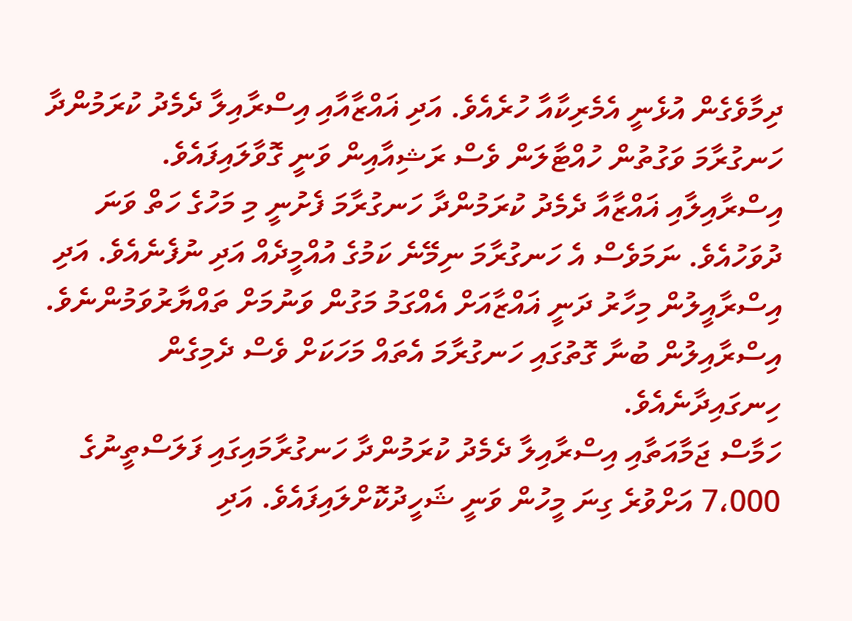ދިމާވެގެން އުޅެނީ އެމެރިކާއާ ހުރެއެވެ. އަދި ޣައްޒާއާއި އިސްރާއިލާ ދެމެދު ކުރަމުންދާ ހަނގުރާމަ ވަގުތުން ހުއްޓާލަން ވެސް ރަޝިއާއިން ވަނީ ގޮވާލައިފައެވެ.
އިސްރާއިލާއި ޣައްޒާއާ ދެމެދު ކުރަމުންދާ ހަނގުރާމަ ފެށުނީ މި މަހުގެ ހަތް ވަނަ ދުވަހުއެވެ. ނަމަވެސް އެ ހަނގުރާމަ ނިމޭނެ ކަމުގެ އުއްމީދެއް އަދި ނުފެނެއެވެ. އަދި އިސްރާއީލުން މިހާރު ދަނީ ޣައްޒާއަށް އެއްގަމު މަގުން ވަނުމަށް ތައްޔާރުވަމުންނެވެ. އިސްރާއިލުން ބުނާ ގޮތުގައި ހަނގުރާމަ އެތައް މަހަކަށް ވެސް ދެމިގެން ހިނގައިދާނެއެވެ.
ހަމާސް ޖަމާއަތާއި އިސްރާއިލާ ދެމެދު ކުރަމުންދާ ހަނގުރާމައިގައި ފަލަސްތީނުގެ 7،000 އަށްވުރެ ގިނަ މީހުން ވަނީ ޝަހީދުކޮށްލައިފައެވެ. އަދި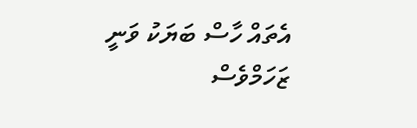އެތައް ހާސް ބަޔަކު ވަނީ ޒަހަމްވެސް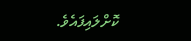ކޮށްލައިފައެވެ.